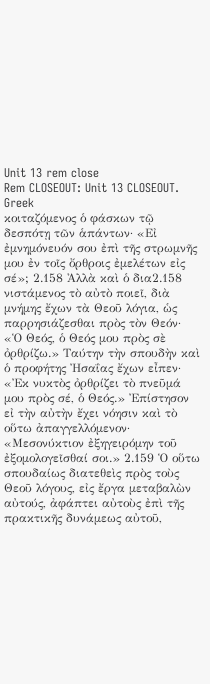Unit 13 rem close
Rem CLOSEOUT: Unit 13 CLOSEOUT.
Greek
κοιταζόμενος ὁ φάσκων τῷ δεσπότῃ τῶν ἁπάντων· «Εἰ ἐμνημόνευόν σου ἐπὶ τῆς στρωμνῆς μου ἐν τοῖς ὄρθροις ἐμελέτων εἰς σέ»; 2.158 Ἀλλὰ καὶ ὁ δια2.158 νιστάμενος τὸ αὐτὸ ποιεῖ, διὰ μνήμης ἔχων τὰ Θεοῦ λόγια, ὡς παρρησιάζεσθαι πρὸς τὸν Θεόν· «Ὁ Θεός, ὁ Θεός μου πρὸς σὲ ὀρθρίζω.» Ταύτην τὴν σπουδὴν καὶ ὁ προφήτης Ἠσαΐας ἔχων εἶπεν· «Ἐκ νυκτὸς ὀρθρίζει τὸ πνεῦμά μου πρὸς σέ, ὁ Θεός.» Ἐπίστησον εἰ τὴν αὐτὴν ἔχει νόησιν καὶ τὸ οὕτω ἀπαγγελλόμενον· «Μεσονύκτιον ἐξηγειρόμην τοῦ ἐξομολογεῖσθαί σοι.» 2.159 Ὁ οὕτω σπουδαίως διατεθεὶς πρὸς τοὺς Θεοῦ λόγους, εἰς ἔργα μεταβαλὼν αὐτούς, ἀφάπτει αὐτοὺς ἐπὶ τῆς πρακτικῆς δυνάμεως αὐτοῦ,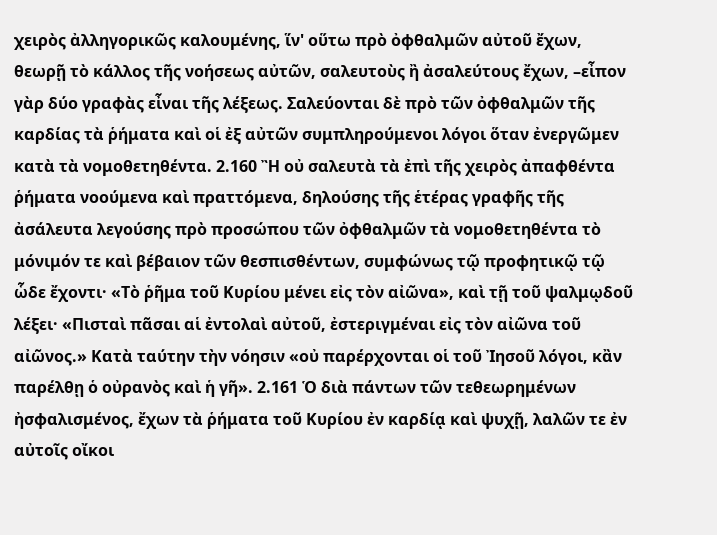χειρὸς ἀλληγορικῶς καλουμένης, ἵν' οὕτω πρὸ ὀφθαλμῶν αὐτοῦ ἔχων, θεωρῇ τὸ κάλλος τῆς νοήσεως αὐτῶν, σαλευτοὺς ἢ ἀσαλεύτους ἔχων, –εἶπον γὰρ δύο γραφὰς εἶναι τῆς λέξεως. Σαλεύονται δὲ πρὸ τῶν ὀφθαλμῶν τῆς καρδίας τὰ ῥήματα καὶ οἱ ἐξ αὐτῶν συμπληρούμενοι λόγοι ὅταν ἐνεργῶμεν κατὰ τὰ νομοθετηθέντα. 2.160 Ἢ οὐ σαλευτὰ τὰ ἐπὶ τῆς χειρὸς ἀπαφθέντα ῥήματα νοούμενα καὶ πραττόμενα, δηλούσης τῆς ἑτέρας γραφῆς τῆς ἀσάλευτα λεγούσης πρὸ προσώπου τῶν ὀφθαλμῶν τὰ νομοθετηθέντα τὸ μόνιμόν τε καὶ βέβαιον τῶν θεσπισθέντων, συμφώνως τῷ προφητικῷ τῷ ὧδε ἔχοντι· «Τὸ ῥῆμα τοῦ Κυρίου μένει εἰς τὸν αἰῶνα», καὶ τῇ τοῦ ψαλμῳδοῦ λέξει· «Πισταὶ πᾶσαι αἱ ἐντολαὶ αὐτοῦ, ἐστεριγμέναι εἰς τὸν αἰῶνα τοῦ αἰῶνος.» Κατὰ ταύτην τὴν νόησιν «οὐ παρέρχονται οἱ τοῦ Ἰησοῦ λόγοι, κἂν παρέλθῃ ὁ οὐρανὸς καὶ ἡ γῆ». 2.161 Ὁ διὰ πάντων τῶν τεθεωρημένων ἠσφαλισμένος, ἔχων τὰ ῥήματα τοῦ Κυρίου ἐν καρδίᾳ καὶ ψυχῇ, λαλῶν τε ἐν αὐτοῖς οἴκοι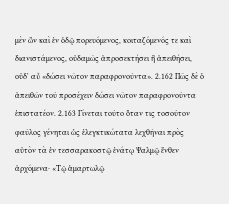μὲν ὢν καὶ ἐν ὁδῷ πορευόμενος, κοιταζόμενός τε καὶ διανιστάμενος, οὐδαμῶς ἀπροσεκτήσει ἢ ἀπειθήσει, οὐδ' αὖ «δώσει νῶτον παραφρονοῦντα». 2.162 Πῶς δὲ ὁ ἀπειθῶν τοῦ προσέχειν δώσει νῶτον παραφρονοῦντα ἐπιστατέον. 2.163 Γίνεται τοῦτο ὅταν τις τοσοῦτον φαῦλος γένηται ὡς ἐλεγκτικώτατα λεχθῆναι πρὸς αὐτὸν τὰ ἐν τεσσαρακοστῷ ἐνάτῳ Ψαλμῷ ἔνθεν ἀρχόμενα· «Τῷ ἁμαρτωλῷ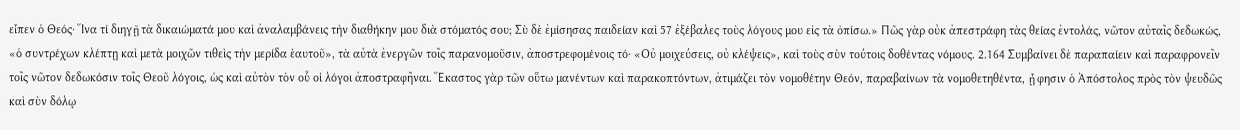εἶπεν ὁ Θεός· Ἵνα τί διηγῇ τὰ δικαιώματά μου καὶ ἀναλαμβάνεις τὴν διαθήκην μου διὰ στόματός σου; Σὺ δὲ ἐμίσησας παιδείαν καὶ 57 ἐξέβαλες τοὺς λόγους μου εἰς τὰ ὀπίσω.» Πῶς γὰρ οὐκ ἀπεστράφη τὰς θείας ἐντολάς, νῶτον αὐταῖς δεδωκώς, «ὁ συντρέχων κλέπτῃ καὶ μετὰ μοιχῶν τιθεὶς τὴν μερίδα ἑαυτοῦ», τὰ αὐτὰ ἐνεργῶν τοῖς παρανομοῦσιν, ἀποστρεφομένοις τό· «Οὐ μοιχεύσεις, οὐ κλέψεις», καὶ τοὺς σὺν τούτοις δοθέντας νόμους. 2.164 Συμβαίνει δὲ παραπαίειν καὶ παραφρονεῖν τοῖς νῶτον δεδωκόσιν τοῖς Θεοῦ λόγοις, ὡς καὶ αὐτὸν τὸν οὗ οἱ λόγοι ἀποστραφῆναι. Ἕκαστος γὰρ τῶν οὕτω μανέντων καὶ παρακοπτόντων, ἀτιμάζει τὸν νομοθέτην Θεόν, παραβαίνων τὰ νομοθετηθέντα, ᾗ φησιν ὁ Ἀπόστολος πρὸς τὸν ψευδῶς καὶ σὺν δόλῳ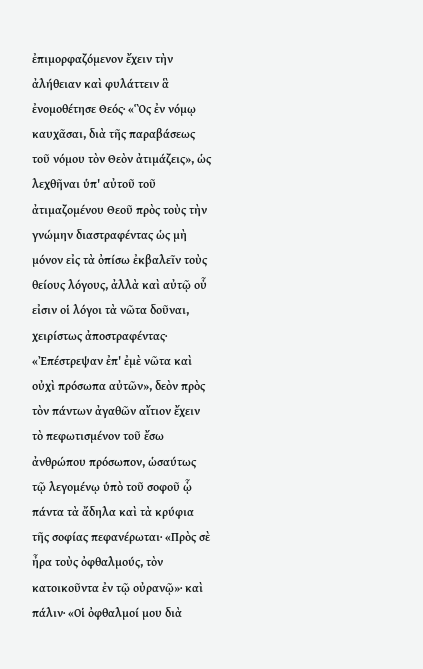ἐπιμορφαζόμενον ἔχειν τὴν ἀλήθειαν καὶ φυλάττειν ἃ ἐνομοθέτησε Θεός· «Ὃς ἐν νόμῳ καυχᾶσαι, διὰ τῆς παραβάσεως τοῦ νόμου τὸν Θεὸν ἀτιμάζεις», ὡς λεχθῆναι ὑπ' αὐτοῦ τοῦ ἀτιμαζομένου Θεοῦ πρὸς τοὺς τὴν γνώμην διαστραφέντας ὡς μὴ μόνον εἰς τὰ ὀπίσω ἐκβαλεῖν τοὺς θείους λόγους, ἀλλὰ καὶ αὐτῷ οὗ εἰσιν οἱ λόγοι τὰ νῶτα δοῦναι, χειρίστως ἀποστραφέντας· «Ἐπέστρεψαν ἐπ' ἐμὲ νῶτα καὶ οὐχὶ πρόσωπα αὐτῶν», δεὸν πρὸς τὸν πάντων ἀγαθῶν αἴτιον ἔχειν τὸ πεφωτισμένον τοῦ ἔσω ἀνθρώπου πρόσωπον, ὡσαύτως τῷ λεγομένῳ ὑπὸ τοῦ σοφοῦ ᾧ πάντα τὰ ἄδηλα καὶ τὰ κρύφια τῆς σοφίας πεφανέρωται· «Πρὸς σὲ ἦρα τοὺς ὀφθαλμούς, τὸν κατοικοῦντα ἐν τῷ οὐρανῷ»· καὶ πάλιν· «Οἱ ὀφθαλμοί μου διὰ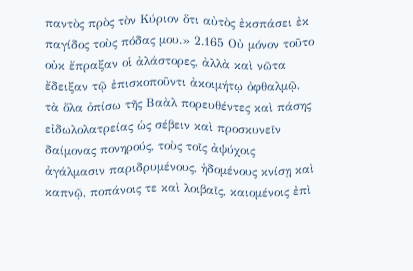παντὸς πρὸς τὸν Κύριον ὅτι αὐτὸς ἐκσπάσει ἐκ παγίδος τοὺς πόδας μου.» 2.165 Οὐ μόνον τοῦτο οὐκ ἔπραξαν οἱ ἀλάστορες, ἀλλὰ καὶ νῶτα ἔδειξαν τῷ ἐπισκοποῦντι ἀκοιμήτῳ ὀφθαλμῷ, τὰ ὅλα ὀπίσω τῆς Βαὰλ πορευθέντες καὶ πάσης εἰδωλολατρείας ὡς σέβειν καὶ προσκυνεῖν δαίμονας πονηρούς, τοὺς τοῖς ἀψύχοις ἀγάλμασιν παριδρυμένους, ἡδομένους κνίσῃ καὶ καπνῷ, ποπάνοις τε καὶ λοιβαῖς, καιομένοις ἐπὶ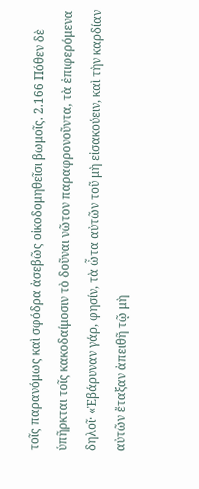τοῖς παρανόμως καὶ σφόδρα ἀσεβῶς οἰκοδομηθεῖσι βωμοῖς. 2.166 Πόθεν δὲ ὑπῆρκται τοῖς κακοδαίμοσιν τὸ δοῦναι νῶτον παραφρονοῦντα, τὰ ἐπιφερόμενα δηλοῖ· «Ἐβάρυναν γάρ, φησίν, τὰ ὦτα αὐτῶν τοῦ μὴ εἰσακούειν, καὶ τὴν καρδίαν αὐτῶν ἔταξαν ἀπειθῆ τῷ μὴ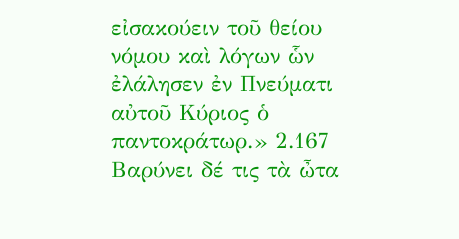εἰσακούειν τοῦ θείου νόμου καὶ λόγων ὧν ἐλάλησεν ἐν Πνεύματι αὐτοῦ Κύριος ὁ παντοκράτωρ.» 2.167 Βαρύνει δέ τις τὰ ὦτα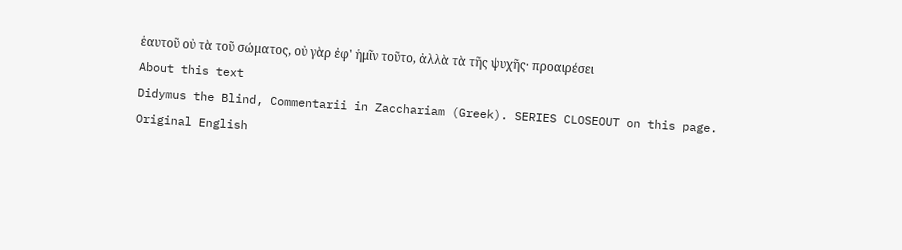ἑαυτοῦ οὐ τὰ τοῦ σώματος, οὐ γὰρ ἐφ' ἡμῖν τοῦτο, ἀλλὰ τὰ τῆς ψυχῆς· προαιρέσει
About this text
Didymus the Blind, Commentarii in Zacchariam (Greek). SERIES CLOSEOUT on this page.
Original English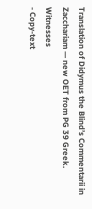Translation of Didymus the Blind’s Commentarii in Zacchariam — new OET from PG 39 Greek.
Witnesses
- Copy-text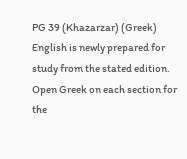PG 39 (Khazarzar) (Greek)
English is newly prepared for study from the stated edition. Open Greek on each section for the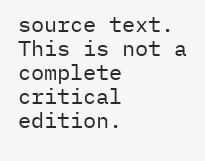source text. This is not a complete critical edition.